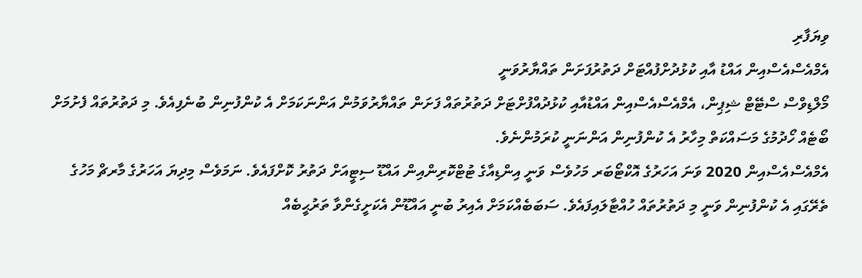ވިޔަފާރި
އެމްއެސްއެސްއިން އައްޑު އާއި ކުޅުދުށްފުއްޓަށް ދަތުރުފަށަން ތައްޔާރުވަނީ
މޯލްޑިވްސް ސްޓޭޓް ޝިޕިން، އެމްއެސްއެސްއިން އައްޑުއާއި ކުޅުދުއްފުށްޓަށް ދަތުރުތައް ފަށަން ތައްޔާރުވަމުން އަންނަކަމަށް އެ ކުންފުނިން ބުނެފިއެވެ. މި ދަތުރުތައް ފެށުމަށް ބޯޓެއް ހޯދުމުގެ މަސައްކަތް މިހާރު އެ ކުންފުނިން އަންނަނީ ކުރަމުންނެވެ.
އެމްއެސްއެސްއިން 2020 ވަނަ އަހަރުގެ އޮކްޓޯބަރ މަހުވެސް ވަނީ އިންޑިއާގެ ޓުޓްކޮރިންއިން އައްޑޫ ސިޓީއަށް ދަތުރު ކޮށްފައެވެ. ނަމަވެސް މިދިޔަ އަހަރުގެ މާރޗް މަހުގެ ތެރޭގައި އެ ކުންފުނިން ވަނީ މި ދަތުރުތައް ހުއްޓާލައިފައެވެ. ސަބަބެއްކަމަށް އެއިރު ބުނީ އައްޑޫން އެކަށީގެންވާ ތަރުޙީބެއް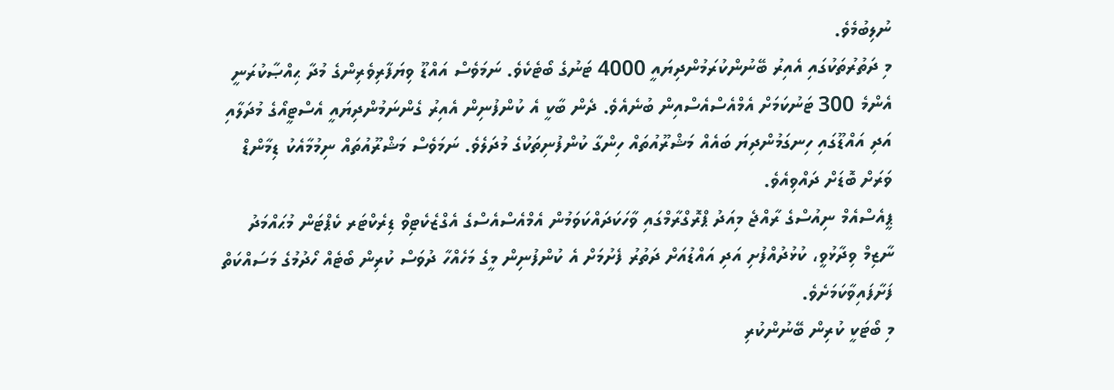ނުލިބުމެވެ.
މި ދަތުރުތަކުގައި އެއިރު ބޭނުންކުރަމުންދިޔައީ 4000 ޓަނުގެ ބޯޓެކެވެ. ނަމަވެސް އައްޑޫ ވިޔަފާރިވެރިންގެ މުދާ ޙިއްޞާކުރަނީ އެންމެ 300 ޓަނުކަމަށް އެމްއެސްއެސްއިން ބުނެއެވެ. ދެން ބާކީ އެ ކުންފުނިން އެއިރު ގެންނަމުންދިޔައީ އެސްޓީއޯގެ މުދަލާއި އަދި އައްޑޫގައި ހިނގަމުންދިޔަ ބައެއް މަޝްރޫއުތައް ހިންގާ ކުންފުނިތަކުގެ މުދަލެވެ. ނަމަވެސް މަޝްރޫއުތައް ނިމުމާއެކު ޑިމާންޑް ވަރަށް ބޮޑަށް ދައްވިއެވެ.
ޕީއެސްއެމް ނިއުސްގެ ރާއްޖެ މިއަދު ޕްރޮގްރާމްގައި ވާހަކަދައްކަވަމުން އެމްއެސްއެސްގެ އެގްޒެކެޓިވް ޑިރެކްޓަރ ކެޕްޓަން މުޙައްމަދު ނާޒިމް ވިދާޅުވީ، ކުޅުދުއްފުށި އަދި އައްޑުއަށް ދަތުރު ފެށުމަށް އެ ކުންފުނިން މީގެ މަހެއްހާ ދުވަސް ކުރިން ބޯޓެއް ހޯދުމުގެ މަސައްކަތް ފަށާފައިވާކަމަށެވެ.
މި ބޯޓަކީ ކުރިން ބޭނުންކުރި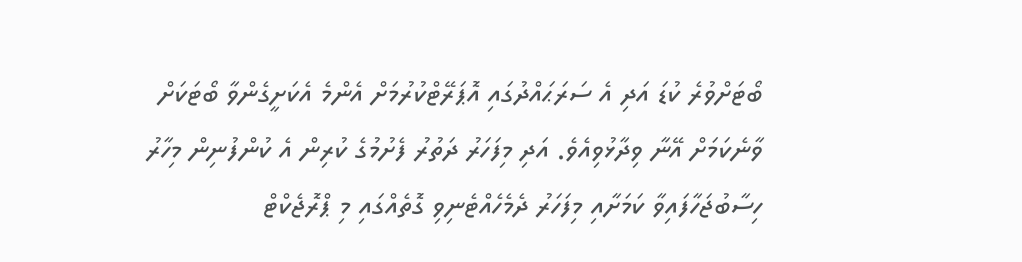ބޯޓަށްވުރެ ކުޑަ އަދި އެ ސަރަޙައްދުގައި އޮޕަރޭޓްކުރުމަށް އެންމެ އެކަށީގެންވާ ބޯޓަކަށް ވާނެކަމަށް އޭނާ ވިދާޅުވިއެވެ. އަދި މިފަހަރު ދަތުރު ފެށުމުގެ ކުރިން އެ ކުންފުނިން މިހާރު ހިސާބުޖަހާފައިވާ ކަމަށާއި މިފަހަރު ދެމެހެއްޓެނިވި ގޮތެއްގައި މި ޕްރޮޖެކްޓް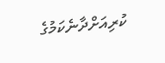ކުރިއަށްދާނެކަމުގެ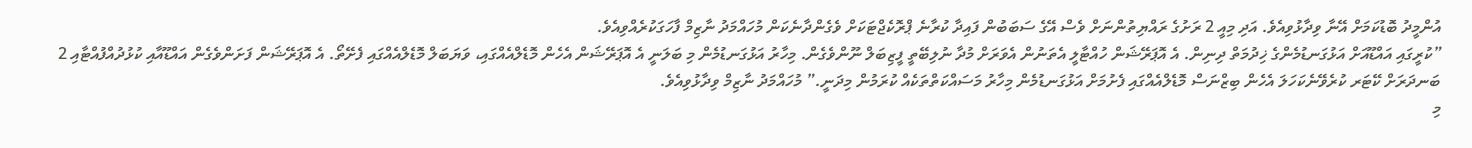އުންމީދު ބޮޑުކަމަށް އޭނާ ވިދާޅުވިއެވެ. އަދި މިއީ 2 ރަށުގެ ރައްޔިތުންނަށް ވެސް އޭގެ ސަބަބުން ފައިދާ ކުރާނެ ޕްރޮކެޖްޓަކަށް ވެގެންދާނެކަން މުހައްމަދު ނާޒިމް ފާހަގަކުރެއްވިއެވެ.
”ކުރީގައި އައްޑޫއަށް އަޅުގަނޑުމެންގެ ޚިދުމަތް ދިނިން. އެ އޮޕަރޭޝަން ހުއްޓާލީ އެތަނުން އެވަރަށް މުދާ ނުލިބޭތީ ފީޒިބަލް ނޫންވެގެން. މިހާރު އަޅުގަނޑުމެން މި ބަލަނީ އެ އޮޕަރޭޝަން އެހެން މޮޑެލްއެއްގައި، ވަޔަބަލް މޮޑެލްއެއްގައި ފެށޭތޯ. އެ އޮޕަރޭޝަން ފަށަންވެގެން އައްޑޫއާއި ކުޅުދުއްފުއްޓާއި 2 ބަނދަރަށް ކޭޓަރ ކުރެވޭނެކަހަލަ އެހެން ބިޒްނަސް މޮޑެލްއެއްގައި ފެށުމަށް އަޅުގަނޑުމެން މިހާރު މަސައްކަތްތަކެއް ކުރަމުން މިދަނީ.” މުހައްމަދު ނާޒިމް ވިދާޅުވިއެވެ.
މި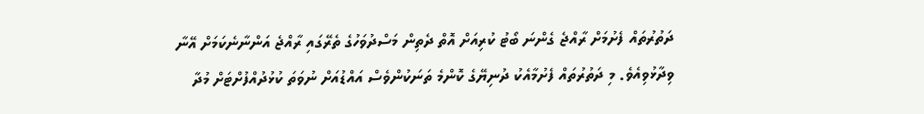ދަތުރުތައް ފެށުމަށް ރާއްޖެ ގެންނަ ބޯޓު ކުރިއަށް އޮތް ދެތިން މަސްދުވަހުގެ ތެރޭގައި ރާއްޖެ އަންނާނެކަމަށް އޭނާ ވިދާޅުވިއެވެ. މި ދަތުރުތައް ފެށުމާއެކު ދުނިޔޭގެ ކޮންމެ ތަނަކުންވެސް އައްޑުއަށް ނުވަތަ ކުޅުދުއްފުށްޓަށް މުދާ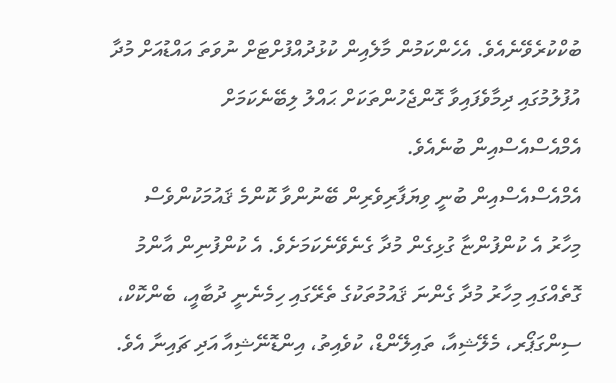ބުކްކުރެވޭނެއެވެ. އެހެންކަމުން މާލެއިން ކުޅުދުއްފުށްޓަށް ނުވަތަ އައްޑުއަށް މުދާ އުފުލުމުގައި ދިމާވެފައިވާ ގޮންޖެހުންތަކަށް ޙައްލު ލިބޭނެކަމަށް އެމްއެސްއެސްއިން ބުނެއެވެ.
އެމްއެސްއެސްއިން ބުނީ ވިޔަފާރިވެރިން ބޭނުންވާ ކޮންމެ ޤައުމަކުންވެސް މިހާރު އެ ކުންފުންޏާ ގުޅިގެން މުދާ ގެނެވޭނެކަމަށެވެ. އެ ކުންފުނިން އާންމު ގޮތެއްގައި މިހާރު މުދާ ގެންނަ ޤައުމުތަކުގެ ތެރޭގައި ހިމެނެނީ ދުބާއީ، ބެންކޮކް، ސިންގަޕޯރ، މެލޭޝިއާ، ތައިލޭންޑް، ކުވެއިތު، އިންޑޮނޭޝިއާ އަދި ޗައިނާ އެވެ.